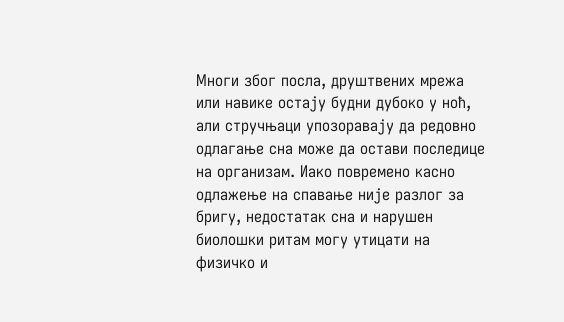Многи због посла, друштвених мрежа или навике остају будни дубоко у ноћ, али стручњаци упозоравају да редовно одлагање сна може да остави последице на организам. Иако повремено касно одлажење на спавање није разлог за бригу, недостатак сна и нарушен биолошки ритам могу утицати на физичко и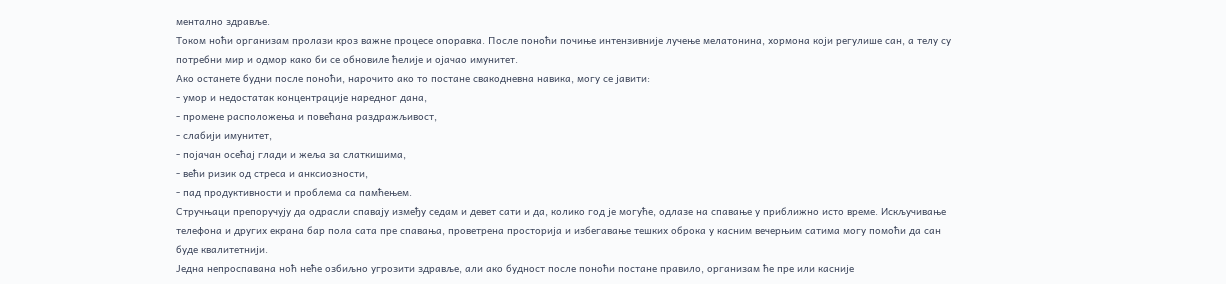ментално здравље.
Током ноћи организам пролази кроз важне процесе опоравка. После поноћи почиње интензивније лучење мелатонина, хормона који регулише сан, а телу су потребни мир и одмор како би се обновиле ћелије и ојачао имунитет.
Ако останете будни после поноћи, нарочито ако то постане свакодневна навика, могу се јавити:
- умор и недостатак концентрације наредног дана,
- промене расположења и повећана раздражљивост,
- слабији имунитет,
- појачан осећај глади и жеља за слаткишима,
- већи ризик од стреса и анксиозности,
- пад продуктивности и проблема са памћењем.
Стручњаци препоручују да одрасли спавају између седам и девет сати и да, колико год је могуће, одлазе на спавање у приближно исто време. Искључивање телефона и других екрана бар пола сата пре спавања, проветрена просторија и избегавање тешких оброка у касним вечерњим сатима могу помоћи да сан буде квалитетнији.
Једна непроспавана ноћ неће озбиљно угрозити здравље, али ако будност после поноћи постане правило, организам ће пре или касније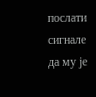послати сигнале да му је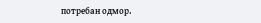потребан одмор.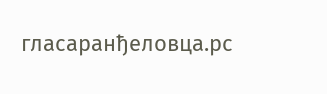гласаранђеловца.рс